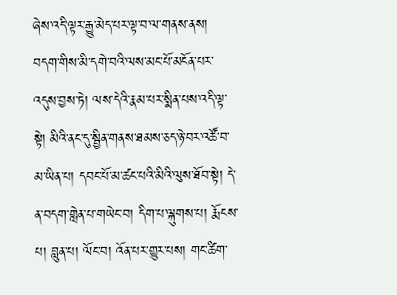ཞེས་འདི་ལྟར་རྒྱུ་མེད་པར་ལྟ་བ་ལ་གནས་ནས། བདག་གིས་མི་དགེ་བའི་ལས་མང་པོ་མངོན་པར་འདུས་བྱས་ཏེ། ལས་དེའི་རྣམ་པར་སྨིན་པས་འདི་ལྟ་སྟེ། མིའི་ནང་དུ་སྦྱིན་གནས་ཐམས་ཅད་ཉེ་བར་འཚོ་བ་མ་ཡིན་པ། དབང་པོ་མ་ཚང་པའི་མིའི་ལུས་ཐོབ་སྟེ། དེ་ན་བདག་གླེན་པ་གཡེང་བ། དིག་པ་ལྐུགས་པ། རྨོངས་པ། བླུན་པ། ལོང་བ། འོན་པར་གྱུར་པས། གང་ཚིག་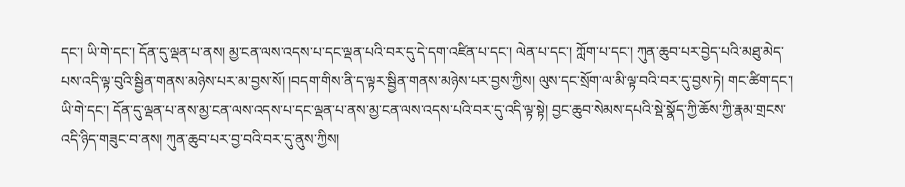དང་། ཡི་གེ་དང་། དོན་དུ་ལྡན་པ་ནས། མྱ་ངན་ལས་འདས་པ་དང་ལྡན་པའི་བར་དུ་དེ་དག་འཛིན་པ་དང་། ལེན་པ་དང་། ཀློག་པ་དང་། ཀུན་ཆུབ་པར་བྱེད་པའི་མཐུ་མེད་པས་འདི་ལྟ་བུའི་སྦྱིན་གནས་མཉེས་པར་མ་བྱས་སོ། །བདག་གིས་ནི་ད་ལྟར་སྦྱིན་གནས་མཉེས་པར་བྱས་ཀྱིས། ལུས་དང་སྲོག་ལ་མི་ལྟ་བའི་བར་དུ་བྱས་ཏེ། གང་ཚིག་དང་། ཡི་གེ་དང་། དོན་དུ་ལྡན་པ་ནས་མྱ་ངན་ལས་འདས་པ་དང་ལྡན་པ་ནས་མྱ་ངན་ལས་འདས་པའི་བར་དུ་འདི་ལྟ་སྟེ། བྱང་ཆུབ་སེམས་དཔའི་སྡེ་སྣོད་ཀྱི་ཆོས་ཀྱི་རྣམ་གྲངས་འདི་ཉིད་གཟུང་བ་ནས། ཀུན་ཆུབ་པར་བྱ་བའི་བར་དུ་ནུས་ཀྱིས།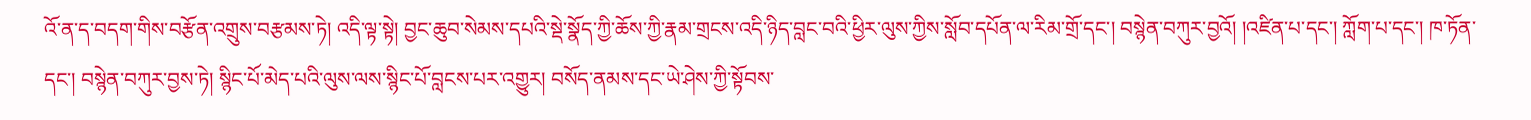འོ་ན་ད་བདག་གིས་བརྩོན་འགྲུས་བརྩམས་ཏེ། འདི་ལྟ་སྟེ། བྱང་ཆུབ་སེམས་དཔའི་སྡེ་སྣོད་ཀྱི་ཆོས་ཀྱི་རྣམ་གྲངས་འདི་ཉིད་བླང་བའི་ཕྱིར་ལུས་ཀྱིས་སློབ་དཔོན་ལ་རིམ་གྲོ་དང་། བསྙེན་བཀུར་བྱའོ། །འཛིན་པ་དང་། ཀློག་པ་དང་། ཁ་ཏོན་དང་། བསྙེན་བཀུར་བྱས་ཏེ། སྙིང་པོ་མེད་པའི་ལུས་ལས་སྙིང་པོ་བླངས་པར་འགྱུར། བསོད་ནམས་དང་ཡེ་ཤེས་ཀྱི་སྟོབས་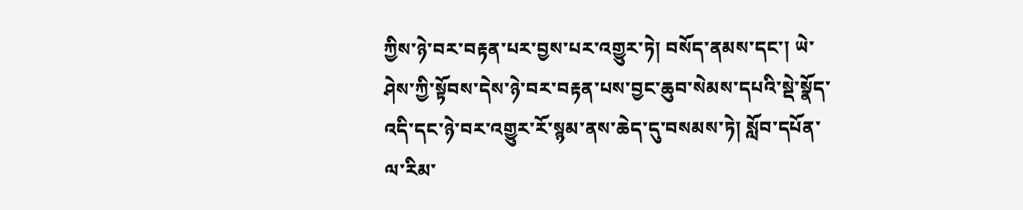ཀྱིས་ཉེ་བར་བརྟན་པར་བྱས་པར་འགྱུར་ཏེ། བསོད་ནམས་དང་། ཡེ་ཤེས་ཀྱི་སྟོབས་དེས་ཉེ་བར་བརྟན་པས་བྱང་ཆུབ་སེམས་དཔའི་སྡེ་སྣོད་འདི་དང་ཉེ་བར་འགྱུར་རོ་སྙམ་ནས་ཆེད་དུ་བསམས་ཏེ། སློབ་དཔོན་ལ་རིམ་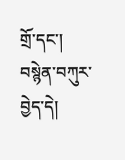གྲོ་དང་། བསྙེན་བཀུར་བྱེད་དེ།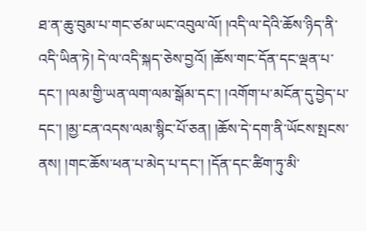ཐ་ན་ཆུ་བུམ་པ་གང་ཙམ་ཡང་འབུལ་ལོ། །འདི་ལ་དེའི་ཆོས་ཉིད་ནི་འདི་ཡིན་ཏེ། དེ་ལ་འདི་སྐད་ཅེས་བྱའོ། །ཆོས་གང་དོན་དང་ལྡན་པ་དང་། །ལམ་གྱི་ཡན་ལག་ལམ་སྒོམ་དང་། །འགོག་པ་མངོན་དུ་བྱེད་པ་དང་། །མྱ་ངན་འདས་ལམ་སྙིང་པོ་ཅན། །ཆོས་དེ་དག་ནི་ཡོངས་སྤངས་ནས། །གང་ཆོས་ཕན་པ་མེད་པ་དང་། །དོན་དང་ཚིག་ཏུ་མི་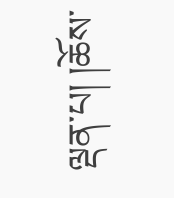ལྡན་པ། །ཆོས་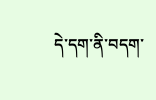དེ་དག་ནི་བདག་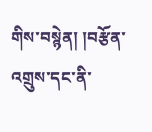གིས་བསྙེན། །བརྩོན་འགྲུས་དང་ནི་